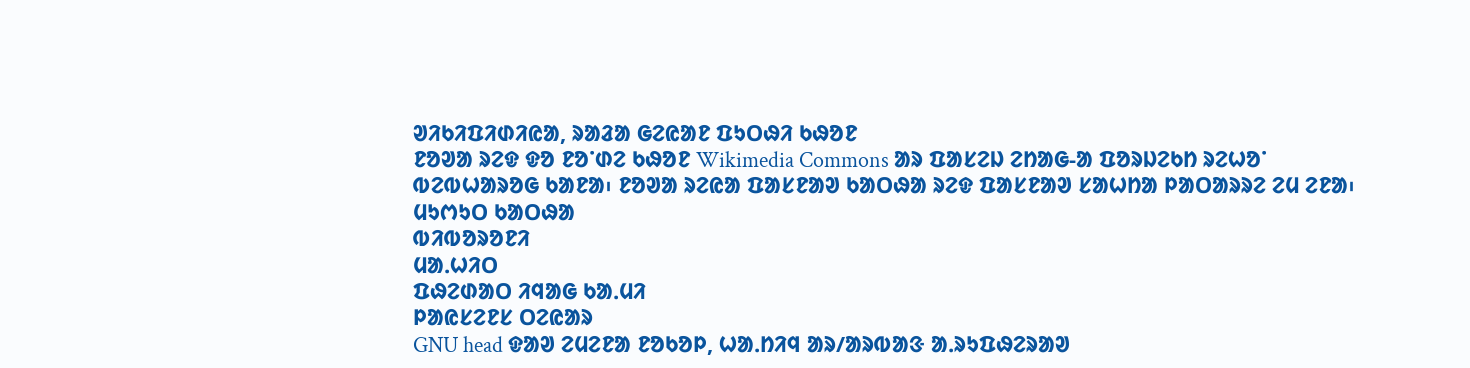ᱣᱤᱠᱤᱯᱤᱰᱤᱭᱟ, ᱨᱟᱲᱟ ᱜᱮᱭᱟᱱ ᱯᱩᱛᱷᱤ ᱠᱷᱚᱱ
ᱱᱚᱣᱟ ᱨᱮᱫ ᱫᱚ ᱱᱚᱸᱰᱮ ᱠᱷᱚᱱ Wikimedia Commons ᱟᱨ ᱯᱟᱥᱮᱡ ᱮᱴᱟᱜ-ᱟ ᱯᱚᱨᱡᱮᱠᱴ ᱨᱮᱦᱚᱸ ᱵᱮᱵᱦᱟᱨᱚᱜ ᱠᱟᱱᱟ᱾ ᱱᱚᱣᱟ ᱨᱮᱭᱟ ᱯᱟᱥᱱᱟᱣ ᱠᱟᱛᱷᱟ ᱨᱮᱫ ᱯᱟᱥᱱᱟᱣ ᱥᱟᱦᱴᱟ ᱞᱟᱛᱟᱨᱨᱮ ᱮᱢ ᱮᱱᱟ᱾
ᱢᱩᱬᱩᱛ ᱠᱟᱛᱷᱟ
ᱵᱤᱵᱚᱨᱚᱱᱤ
ᱢᱟᱹᱦᱤᱛ
ᱯᱷᱮᱰᱟᱛ ᱤᱧᱟᱜ ᱠᱟᱹᱢᱤ
ᱞᱟᱭᱥᱮᱱᱥ ᱛᱮᱭᱟᱨ
GNU head ᱫᱟᱣ ᱮᱢᱮᱱᱟ ᱱᱚᱠᱚᱞ, ᱦᱟᱹᱴᱤᱧ ᱟᱨ/ᱟᱨᱵᱟᱝ ᱟᱹᱨᱩᱯᱷᱮᱨᱟᱣ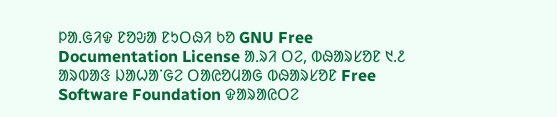ᱞᱟᱹᱜᱤᱫ ᱱᱚᱶᱟ ᱱᱩᱛᱷᱤ ᱠᱚ GNU Free Documentation License ᱟᱹᱨᱤ ᱛᱮ, ᱵᱷᱟᱨᱥᱚᱱ ᱑.᱒ ᱟᱨᱵᱟᱝ ᱡᱟᱦᱟᱸᱜᱮ ᱛᱟᱭᱚᱢᱟᱜ ᱵᱷᱟᱨᱥᱚᱱ Free Software Foundation ᱫᱟᱨᱟᱭᱛᱮ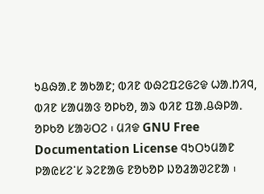ᱩᱪᱷᱟᱹᱱ ᱟᱠᱟᱱ; ᱵᱤᱱ ᱵᱷᱮᱯᱮᱜᱮᱫ ᱦᱟᱹᱴᱤᱧ, ᱵᱤᱱ ᱥᱟᱢᱟᱝ ᱚᱞᱠᱚ, ᱟᱨ ᱵᱤᱱ ᱯᱟᱹᱪᱷᱞᱟᱹ ᱚᱞᱠᱚ ᱥᱟᱶᱛᱮ ᱾ ᱢᱤᱫ GNU Free Documentation License ᱧᱩᱛᱩᱢᱟᱱ ᱞᱟᱭᱥᱮᱸᱥ ᱨᱮᱱᱟᱜ ᱱᱚᱠᱚᱞ ᱡᱚᱲᱟᱣᱮᱱᱟ ᱾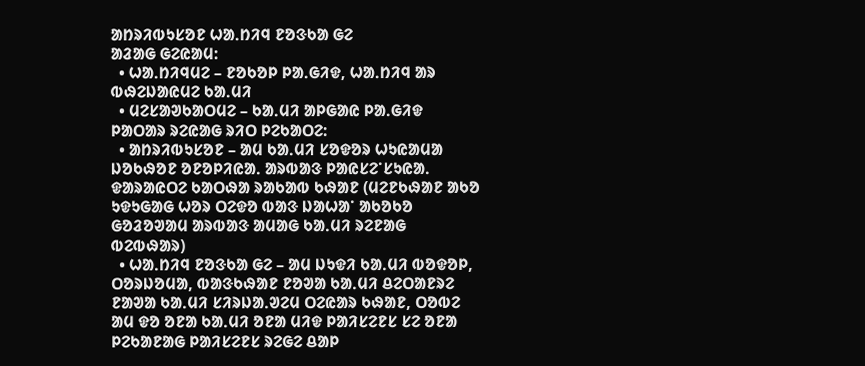ᱟᱴᱨᱤᱵᱩᱥᱚᱱ ᱦᱟᱹᱴᱤᱧ ᱱᱚᱝᱠᱟ ᱜᱮ
ᱟᱲᱟᱜ ᱜᱮᱭᱟᱢ:
  • ᱦᱟᱹᱴᱤᱧᱢᱮ – ᱱᱚᱠᱚᱞ ᱞᱟᱹᱜᱤᱫ, ᱦᱟᱹᱴᱤᱧ ᱟᱨ ᱵᱷᱮᱡᱟᱭᱢᱮ ᱠᱟᱹᱢᱤ
  • ᱢᱮᱥᱟᱣᱠᱟᱛᱢᱮ – ᱠᱟᱹᱢᱤ ᱟᱞᱜᱟᱭ ᱞᱟᱹᱜᱤᱫ
ᱞᱟᱛᱟᱨ ᱨᱮᱭᱟᱜ ᱨᱤᱛ ᱞᱮᱠᱟᱛᱮ:
  • ᱟᱴᱨᱤᱵᱩᱥᱚᱱ – ᱟᱢ ᱠᱟᱹᱢᱤ ᱥᱚᱫᱚᱨ ᱦᱩᱭᱟᱢᱟ ᱡᱚᱠᱷᱚᱱ ᱚᱱᱚᱞᱤᱭᱟᱹ ᱟᱨᱵᱟᱝ ᱞᱟᱭᱥᱮᱸᱥᱩᱭᱟᱹ ᱫᱟᱨᱟᱭᱛᱮ ᱠᱟᱛᱷᱟ ᱨᱟᱠᱟᱵ ᱠᱷᱟᱱ (ᱢᱮᱱᱠᱷᱟᱱ ᱟᱠᱚ ᱩᱫᱩᱜᱟᱜ ᱦᱚᱨ ᱛᱮᱫᱚ ᱵᱟᱝ ᱡᱟᱦᱟᱸ ᱟᱠᱚᱠᱚ ᱜᱚᱲᱚᱣᱟᱢ ᱟᱨᱵᱟᱝ ᱟᱢᱟᱜ ᱠᱟᱹᱢᱤ ᱨᱮᱱᱟᱜ ᱵᱮᱵᱷᱟᱨ)
  • ᱦᱟᱹᱴᱤᱧ ᱱᱚᱝᱠᱟ ᱜᱮ – ᱟᱢ ᱡᱩᱫᱤ ᱠᱟᱹᱢᱤ ᱵᱚᱫᱚᱞ, ᱛᱚᱨᱡᱚᱢᱟ, ᱵᱟᱝᱠᱷᱟᱱ ᱱᱚᱣᱟ ᱠᱟᱹᱢᱤ ᱪᱮᱛᱟᱱᱨᱮ ᱱᱟᱣᱟ ᱠᱟᱹᱢᱤ ᱥᱤᱨᱡᱟᱹᱣᱮᱢ ᱛᱮᱭᱟᱨ ᱠᱷᱟᱱ, ᱛᱚᱵᱮ ᱟᱢ ᱫᱚ ᱚᱱᱟ ᱠᱟᱹᱢᱤ ᱚᱱᱟ ᱢᱤᱫ ᱞᱟᱤᱥᱮᱱᱥ ᱥᱮ ᱚᱱᱟ ᱞᱮᱠᱟᱱᱟᱜ ᱞᱟᱤᱥᱮᱱᱥ ᱨᱮᱜᱮ ᱪᱟᱞ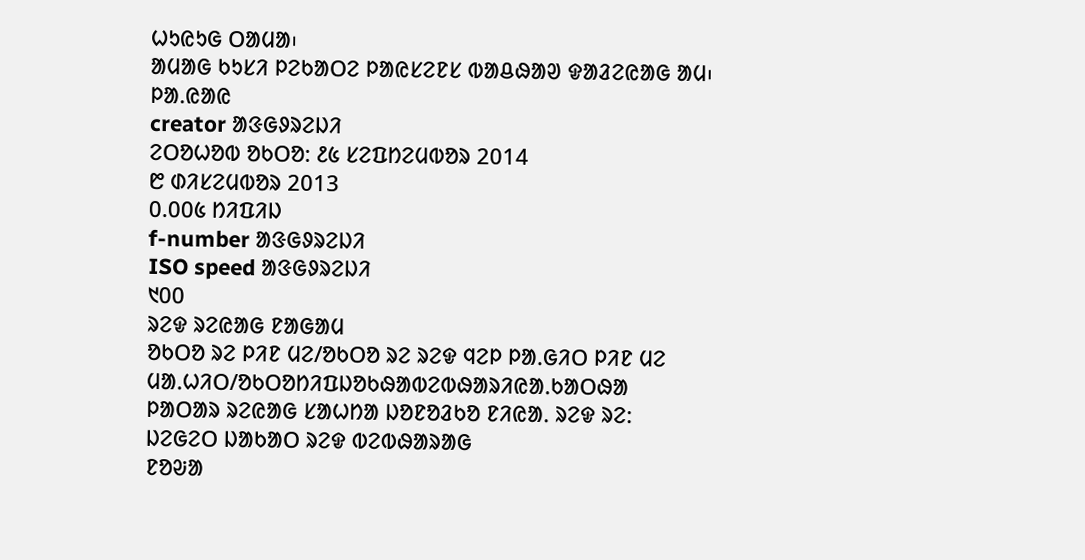ᱦᱩᱭᱩᱜ ᱛᱟᱢᱟ᱾
ᱟᱢᱟᱜ ᱠᱩᱥᱤ ᱞᱮᱠᱟᱛᱮ ᱞᱟᱭᱥᱮᱱᱥ ᱵᱟᱪᱷᱟᱣ ᱫᱟᱲᱮᱭᱟᱜ ᱟᱢ᱾
ᱞᱟ.ᱭᱟᱭ
creator ᱟᱝᱜᱽᱨᱮᱡᱤ
ᱮᱛᱚᱦᱚᱵ ᱚᱠᱛᱚ: ᱒᱕ ᱥᱮᱯᱴᱮᱢᱵᱚᱨ 2014
᱘ ᱰᱤᱥᱮᱢᱵᱚᱨ 2013
᱐.᱐᱐᱕ ᱴᱤᱯᱤᱡ
f-number ᱟᱝᱜᱽᱨᱮᱡᱤ
ISO speed ᱟᱝᱜᱽᱨᱮᱡᱤ
᱑᱐᱐
ᱨᱮᱫ ᱨᱮᱭᱟᱜ ᱱᱟᱜᱟᱢ
ᱚᱠᱛᱚ ᱨᱮ ᱞᱤᱱ ᱢᱮ/ᱚᱠᱛᱚ ᱨᱮ ᱨᱮᱫ ᱧᱮᱞ ᱞᱟᱹᱜᱤᱛ ᱞᱤᱱ ᱢᱮ
ᱢᱟᱹᱦᱤᱛ/ᱚᱠᱛᱚᱴᱤᱯᱡᱚᱠᱷᱟᱵᱮᱵᱷᱟᱨᱤᱭᱟᱹᱠᱟᱛᱷᱟ
ᱞᱟᱛᱟᱨ ᱨᱮᱭᱟᱜ ᱥᱟᱦᱴᱟ ᱡᱚᱱᱚᱲᱠᱚ ᱱᱤᱭᱟᱹ ᱨᱮᱫ ᱨᱮ:
ᱡᱮᱜᱮᱛ ᱡᱟᱠᱟᱛ ᱨᱮᱫ ᱵᱮᱵᱷᱟᱨᱟᱜ
ᱱᱚᱶᱟ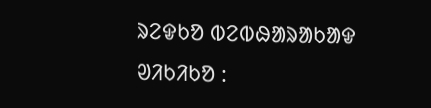ᱨᱮᱫᱠᱚ ᱵᱮᱵᱷᱟᱨᱟᱠᱟᱫ ᱣᱤᱠᱤᱠᱚ :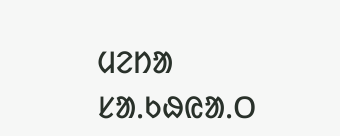ᱢᱮᱴᱟ ᱥᱟᱹᱠᱷᱭᱟᱹᱛ